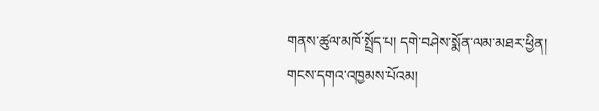གནས་ཚུལ་མཁོ་སྤྲོད་པ། དགེ་བཤེས་སྨོན་ལམ་མཐར་ཕྱིན།
གངས་དགའ་འཁྱམས་པོའམ།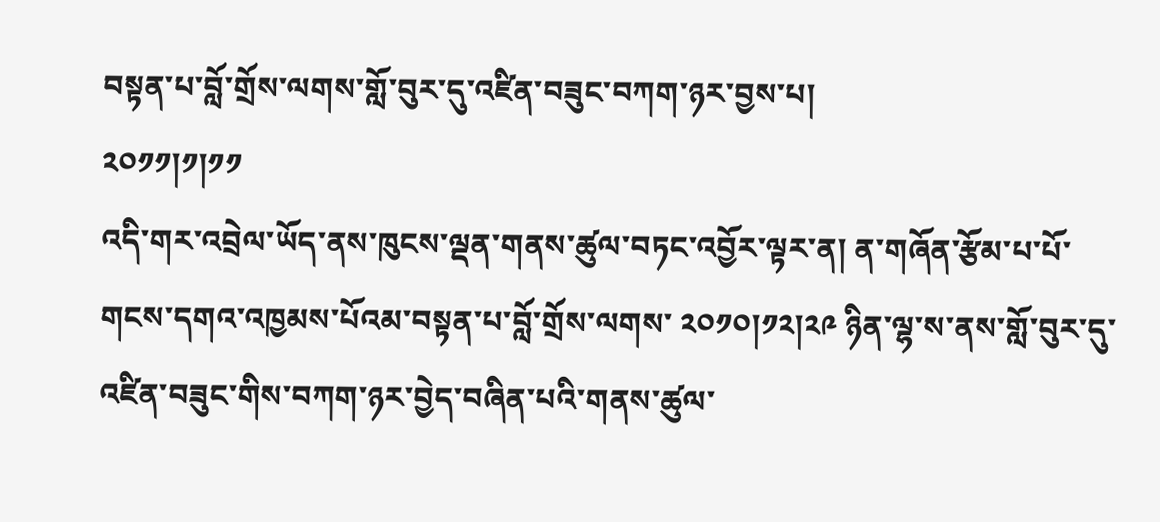བསྟན་པ་བློ་གྲོས་ལགས་གློ་བུར་དུ་འཛིན་བཟུང་བཀག་ཉར་བྱས་པ།
༢༠༡༡།༡།༡༡
འདི་གར་འབྲེལ་ཡོད་ནས་ཁུངས་ལྡན་གནས་ཚུལ་བཏང་འབྱོར་ལྟར་ན། ན་གཞོན་རྩོམ་པ་པོ་གངས་དགའ་འཁྱམས་པོའམ་བསྟན་པ་བློ་གྲོས་ལགས་ ༢༠༡༠།༡༢།༢༩ ཉིན་ལྷ་ས་ནས་གློ་བུར་དུ་འཛིན་བཟུང་གིས་བཀག་ཉར་བྱེད་བཞིན་པའི་གནས་ཚུལ་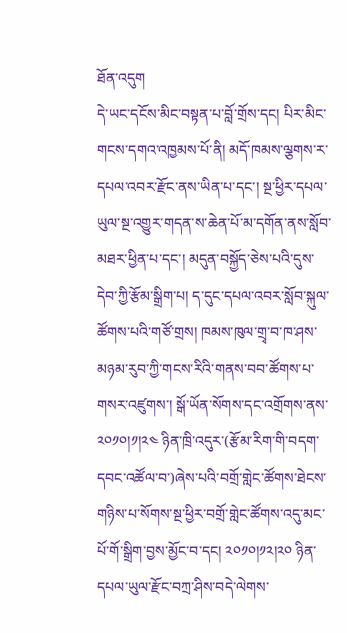ཐོན་འདུག
དེ་ཡང་དངོས་མིང་བསྟན་པ་བློ་གྲོས་དང། པིར་མིང་གངས་དགའ་འཁྱམས་པོ་ནི། མདོ་ཁམས་ལྕགས་ར་དཔལ་འབར་རྫོང་ནས་ཡིན་པ་དང་། སྔ་ཕྱིར་དཔལ་ཡུལ་སྔ་འགྱུར་གདན་ས་ཆེན་པོ་མ་དགོན་ནས་སློབ་མཐར་ཕྱིན་པ་དང་། མདུན་བསྐྱོད་ཅེས་པའི་དུས་དེབ་ཀྱི་རྩོམ་སྒྲིག་པ། ད་དུང་དཔལ་འབར་སློབ་སྐུལ་ཚོགས་པའི་གཙོ་གྲས། ཁམས་ཁུལ་གྲྭ་བ་ཁ་ཤས་མཉམ་རུབ་ཀྱི་གངས་རིའི་གནས་བབ་ཚོགས་པ་གསར་འཛུགས་། སྒོ་ཡོན་སོགས་དང་འགྲོགས་ནས་ ༢༠༡༠།༡།༢༤ ཉིན་ཁྲི་འདུར་(རྩོམ་རིག་གི་བདག་དབང་འཚོལ་བ་)ཞེས་པའི་བགྲོ་གླེང་ཚོགས་ཐེངས་གཉིས་པ་སོགས་སྔ་ཕྱིར་བགྲོ་གླེང་ཚོགས་འདུ་མང་པོ་གོ་སྒྲིག་བྱས་མྱོང་བ་དང། ༢༠༡༠།༡༢།༢༠ ཉིན་དཔལ་ཡུལ་རྫོང་བཀྲ་ཤིས་བདེ་ལེགས་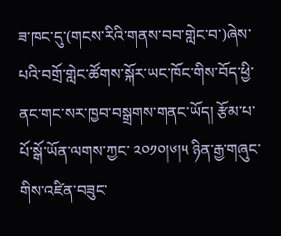ཟ་ཁང་དུ་(གངས་རིའི་གནས་བབ་གླེང་བ་)ཞེས་པའི་བགྲོ་གླེང་ཚོགས་སྐོར་ཡང་ཁོང་གིས་བོད་ཕྱི་ནང་གང་སར་ཁྱབ་བསྒྲགས་གནང་ཡོད། རྩོམ་པ་པོ་སྒོ་ཡོན་ལགས་ཀྱང་ ༢༠༡༠།༦།༥ ཉིན་རྒྱ་གཞུང་གིས་འཛིན་བཟུང་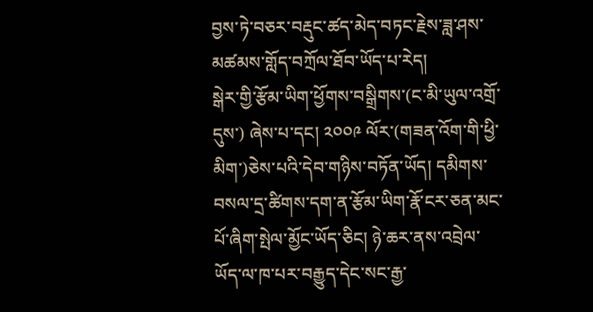བྱས་ཏེ་བཅར་བརྡུང་ཚད་མེད་བཏང་རྗེས་ཟླ་ཤས་མཚམས་གློད་བཀྲོལ་ཐོབ་ཡོད་པ་རེད།
སྒེར་གྱི་རྩོམ་ཡིག་ཕྱོགས་བསྒྲིགས་(ང་མི་ཡུལ་འགྲོ་དུས་) ཞེས་པ་དང། ༢༠༠༩ ལོར་(གཟན་འོག་གི་ཕྱི་མིག་)ཅེས་པའི་དེབ་གཉིས་བཏོན་ཡོད། དམིགས་བསལ་དྲ་ཚིགས་དག་ན་རྩོམ་ཡིག་རྣོ་ངར་ཅན་མང་པོ་ཞིག་སྤེལ་མྱོང་ཡོད་ཅིང། ཉེ་ཆར་ནས་འབྲེལ་ཡོད་ལ་ཁ་པར་བརྒྱུད་དེང་སང་རྒྱ་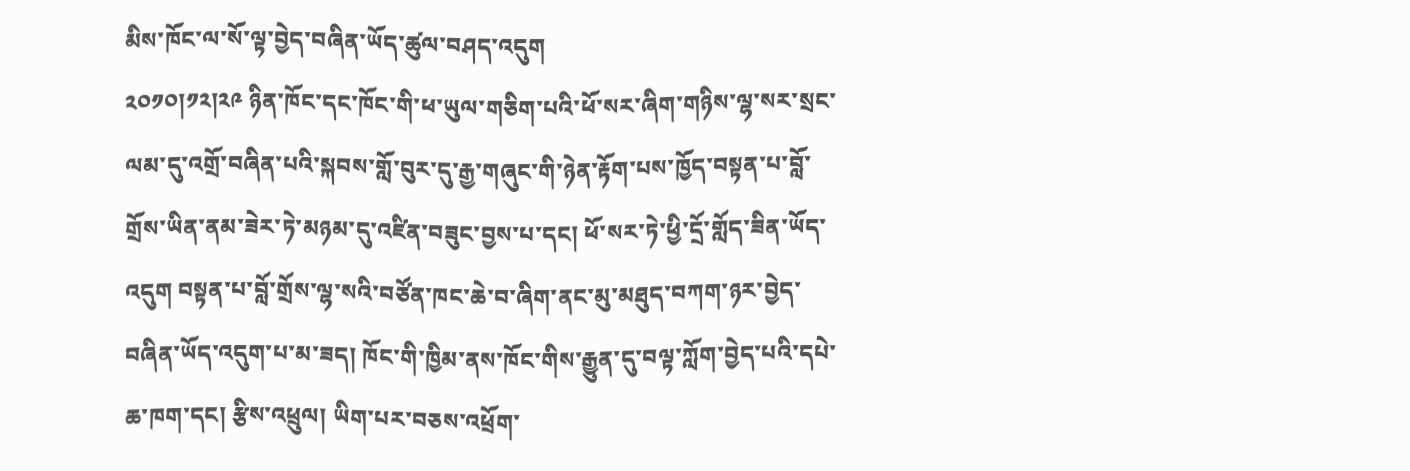མིས་ཁོང་ལ་སོ་ལྟ་བྱེད་བཞིན་ཡོད་ཚུལ་བཤད་འདུག
༢༠༡༠།༡༢།༢༩ ཉིན་ཁོང་དང་ཁོང་གི་ཕ་ཡུལ་གཅིག་པའི་ཕོ་སར་ཞིག་གཉིས་ལྷ་སར་སྲང་ལམ་དུ་འགྲོ་བཞིན་པའི་སྐབས་གློ་བུར་དུ་རྒྱ་གཞུང་གི་ཉེན་རྟོག་པས་ཁྱོད་བསྟན་པ་བློ་གྲོས་ཡིན་ནམ་ཟེར་ཏེ་མཉམ་དུ་འཛིན་བཟུང་བྱས་པ་དང། ཕོ་སར་ཏེ་ཕྱི་དྲོ་གློད་ཟིན་ཡོད་འདུག བསྟན་པ་བློ་གྲོས་ལྷ་སའི་བཙོན་ཁང་ཆེ་བ་ཞིག་ནང་མུ་མཐུད་བཀག་ཉར་བྱེད་བཞིན་ཡོད་འདུག་པ་མ་ཟད། ཁོང་གི་ཁྱིམ་ནས་ཁོང་གིས་རྒྱུན་དུ་བལྟ་ཀློག་བྱེད་པའི་དཔེ་ཆ་ཁག་དང། རྩིས་འཕྲུལ། ཡིག་པར་བཅས་འཕྲོག་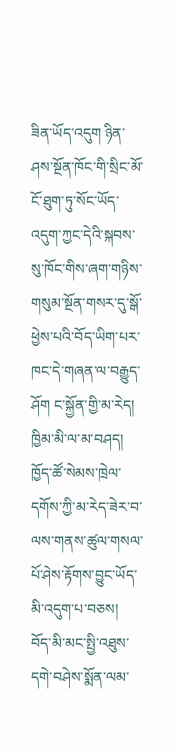ཟིན་ཡོད་འདུག ཉིན་ཤས་སྔོན་ཁོང་གི་སྲིང་མོ་ངོ་ཐུག་ཏུ་སོང་ཡོད་འདུག་ཀྱང་དེའི་སྐབས་སུ་ཁོང་གིས་ཞག་གཉིས་གསུམ་སྔོན་གསར་དུ་སྒོ་ཕྱེས་པའི་བོད་ཡིག་པར་ཁང་དེ་གཞན་ལ་བརྒྱུད་ཤོག ང་སྐྱོན་གྱི་མ་རེད། ཁྱིམ་མི་ལ་མ་བཤད། ཁྱོད་ཚོ་སེམས་ཁྲེལ་དགོས་ཀྱི་མ་རེད་ཟེར་བ་ལས་གནས་ཚུལ་གསལ་པོ་ཤེས་རྟོགས་བྱུང་ཡོད་མི་འདུག་པ་བཅས།
བོད་མི་མང་སྤྱི་འཐུས་དགེ་བཤེས་སྨོན་ལམ་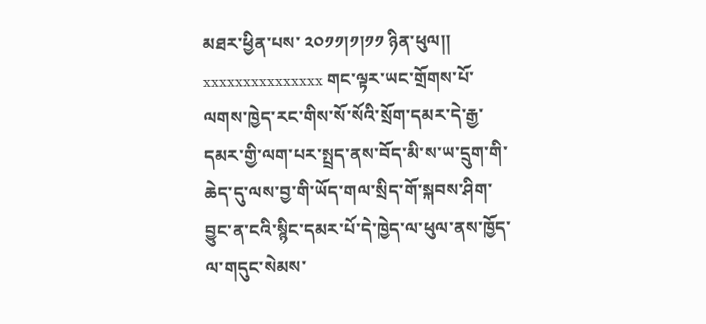མཐར་ཕྱིན་པས་ ༢༠༡༡།༡།༡༡ ཉིན་ཕུལ།།
xxxxxxxxxxxxxxx གང་ལྟར་ཡང་གྲོགས་པོ་ལགས་ཁྱེད་རང་གིས་སོ་སོའི་སྲོག་དམར་དེ་རྒྱ་དམར་གྱི་ལག་པར་སྤྲད་ནས་བོད་མི་ས་ཡ་དྲུག་གི་ཆེད་དུ་ལས་བྱ་གི་ཡོད་གལ་སྲིད་གོ་སྐབས་ཤིག་བྱུང་ན་ངའི་སྙིང་དམར་པོ་དེ་ཁྱེད་ལ་ཕུལ་ནས་ཁྱོད་ལ་གདུང་སེམས་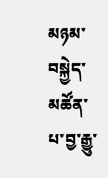མཉམ་བསྐྱེད་མཚོན་པ་བྱ་རྒྱུ་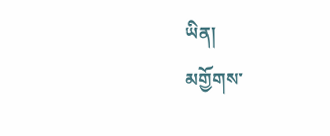ཡིན།
མགྱོགས་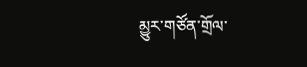མྱུར་གཙོན་གྲོལ་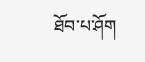ཐོབ་པ་ཤོག